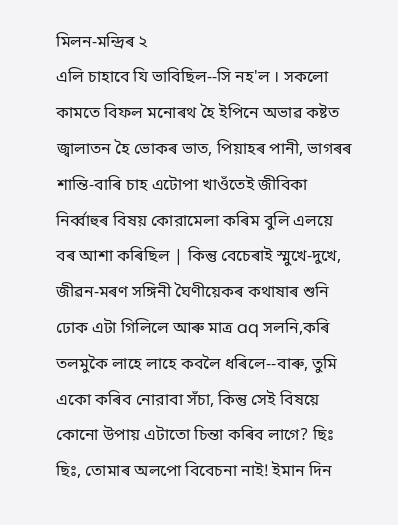মিলন-মন্দ্ৰিৰ ২
এলি চাহাবে যি ভাবিছিল--সি নহ'ল । সকলো কামতে বিফল মনোৰথ হৈ ইপিনে অভাৱ কষ্টত জ্বালাতন হৈ ভোকৰ ভাত, পিয়াহৰ পানী, ভাগৰৰ শান্তি-বাৰি চাহ এটোপা খাওঁতেই জীবিকা নিৰ্ব্বাহুৰ বিষয় কোরামেলা কৰিম বুলি এলয়ে বৰ আশা কৰিছিল | কিন্তু বেচেৰাই স্মুখে-দুখে, জীৱন-মৰণ সঙ্গিনী ঘৈণীয়েকৰ কথাষাৰ শুনি ঢোক এটা গিলিলে আৰু মাত্ৰ aq সলনি,কৰি তলমুকৈ লাহে লাহে কবলৈ ধৰিলে--বাৰু, তুমি একো কৰিব নোরাবা সঁচা, কিন্তু সেই বিষয়ে কোনো উপায় এটাতো চিন্তা কৰিব লাগে? ছিঃ ছিঃ, তোমাৰ অলপো বিবেচনা নাই! ইমান দিন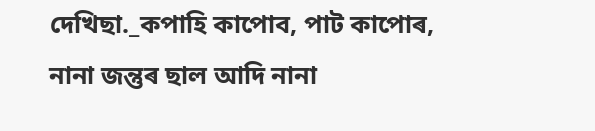দেখিছা._কপাহি কাপোব, পাট কাপোৰ, নানা জন্তুৰ ছাল আদি নানা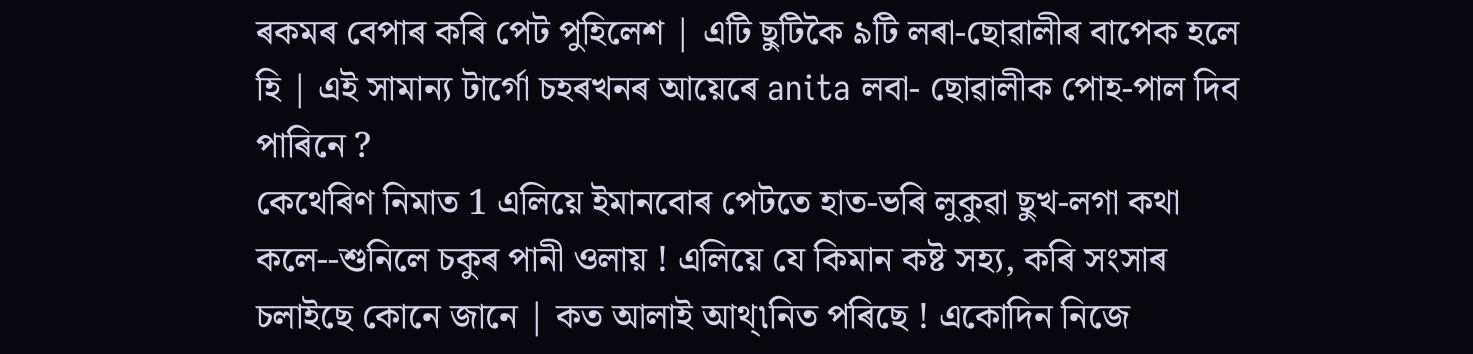ৰকমৰ বেপাৰ কৰি পেট পুহিলেশ | এটি ছুটিকৈ ৯টি লৰা-ছোৱালীৰ বাপেক হলে হি | এই সামান্য টার্গো চহৰখনৰ আয়েৰে anita লবা- ছোৱালীক পোহ-পাল দিব পাৰিনে ?
কেথেৰিণ নিমাত 1 এলিয়ে ইমানবোৰ পেটতে হাত-ভৰি লুকুৱা ছুখ-লগা কথা কলে--শুনিলে চকুৰ পানী ওলায় ! এলিয়ে যে কিমান কষ্ট সহ্য, কৰি সংসাৰ চলাইছে কোনে জানে | কত আলাই আথ্৷নিত পৰিছে ! একোদিন নিজে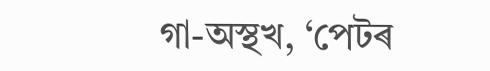গা-অস্থখ, ‘পেটৰ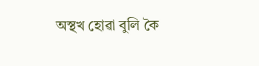অস্থখ হোৱা বুলি কৈ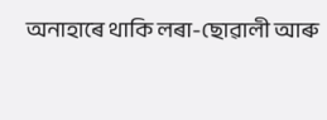অনাহাৰে থাকি লৰা-ছোৱালী আৰু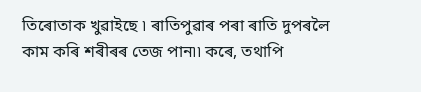তিৰোতাক খুৱাইছে ৷ ৰাতিপুৱাৰ পৰা ৰাতি দুপৰলৈ কাম কৰি শৰীৰৰ তেজ পান৷৷ কৰে, তথাপি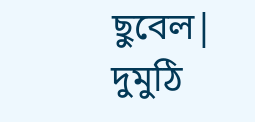ছুবেল| দুমুঠি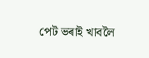পেট ভৰাই খাবলৈ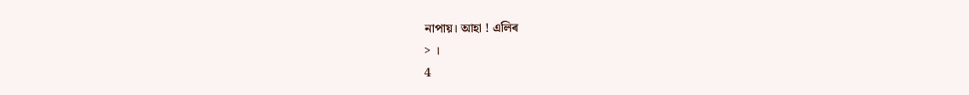নাপায়। আহা ! এলিৰ
> ।
4